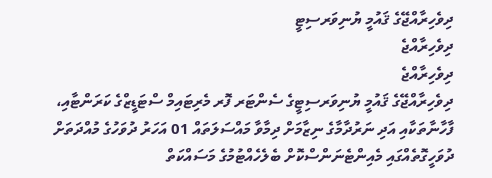ދިވެހިރާއްޖޭގެ ޤައުމީ ޔުނިވަރސިޓީ
ދިވެހިރާއްޖެ
ދިވެހިރާއްޖެ
ދިވެހިރާއްޖޭގެ ޤައުމީ ޔުނިވަރސިޓީގެ ސެންޓަރ ފޮރ މެރިޓައިމް ސްޓަޑީޒްގެ ކަރަންޓާއި، ފާހާނާތަކާއި އަދި ނަރުދާމާގެ ނިޒާމަށް ދިމާވާ މައްސަލަތައް 01 އަހަރު ދުވަހުގެ މުއްދަތަށް ދުވަހީގޮތެއްގައި މެއިންޓެނަންސްކޮށް ބެލެހެއްޓުމުގެ މަސައްކަތް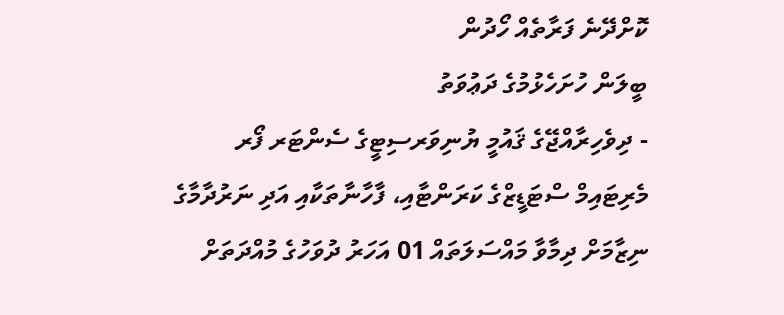ކޮށްދޭނެ ފަރާތެއް ހޯދުން
ބީލަން ހުށަހެޅުމުގެ ދަޢުވަތު
- ދިވެހިރާއްޖޭގެ ޤައުމީ ޔުނިވަރސިޓީގެ ސެންޓަރ ފޯރ މެރިޓައިމް ސްޓަޑީޒްގެ ކަރަންޓާއި، ފާހާނާތަކާއި އަދި ނަރުދާމާގެ ނިޒާމަށް ދިމާވާ މައްސަލަތައް 01 އަހަރު ދުވަހުގެ މުއްދަތަށް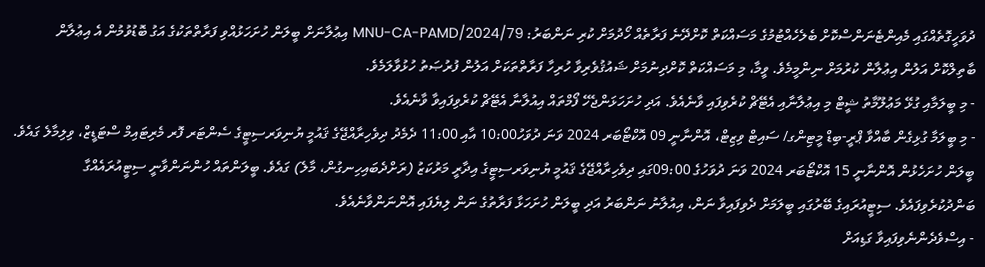ދުވަހީގޮތެއްގައި މެއިންޓެނަންސްކޮށް ބެލެހެއްޓުމުގެ މަސައްކަތް ކޮށްދޭނެ ފަރާތެއް ހޯދުމަށް ކުރި ނަންބަރު: MNU-CA-PAMD/2024/79 އިޢުލާނަށް ބީލަން ހުށަހަޅުއްވި ފަރާތްތަކުގެ އަގު ބޮޑުވުމުން އެ އިޢުލާން ބާތިލްކޮށް އަލުން އިޢުލާން ކުރުމަށް ނިންމީމެވެ. ވީމާ، މި މަސައްކަތް ކޮށްދިނުމަށް ޝައުޤުވެރިވާ ހުރިހާ ފަރާތްތަކަށް އަލުން ފުރުޞަތު ހުޅުވާލަމެވެ.
- މި ބީލަމާއި ގުޅޭ މަޢުލޫމާތު ޝީޓް މި އިޢުލާނާއި އެޓޭޗް ކުރެވިފައި ވާނެއެވެ. އަދި ހުށަހަޅަންޖެހޭ ފޯމްތައް އިއުލާނާ އެޓޭޗް ކުރެވިފައިވާ ވާނެއެވެ.
- މި ބީލަމާ ގުޅިގެން ބާއްވާ ޕްރީ-ބިޑް މީޓިންގ/ ސައިޓް ވިޒިޓް، އޮންނާނީ 09 އޮކްޓޯބަރ 2024 ވަނަ ދުވަހު10:00 އާއި 11:00 ދެމެދު ދިވެހިރާއްޖޭގެ ޤައުމީ ޔުނިވަރސިޓީގެ ސެންޓަރ ފޮރ މެރިޓައިމް ސްޓަޑީޒް، ވިލިމާލެ ގައެވެ. ބީލަން ހުށަހެޅުން އޮންނާނީ 15 އޮކްޓޯބަރ 2024 ވަނަ ދުވަހުގެ 09:00ގައި ދިވެހިރާއްޖޭގެ ޤައުމީ ޔުނިވަރސިޓީގެ އިދާރީ މަރުކަޒު (ރަށްދެބައިހިނގުން، މާލެ) ގައެވެ. ބީލަންތައް ހުންނަންވާނީ ސިޓީއުރައެއްގާ ބަންދުކުރެވިފައެވެ. ސިޓީއުރައިގެ ބޭރުގައި ބީލަމަށް ދެވިފައިވާ ނަން، އިއުލާނު ނަންބަރު އަދި ބީލަން ހުށަހަޅާ ފަރާތުގެ ނަން ލިޔެފައި އޮންނަންވާނެއެވެ.
- އިސްވެދެންނެވިފައިވާ ގަޑިއަށް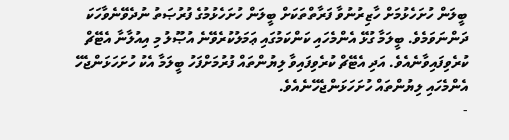ބީލަން ހުށަހެޅުމަށް ހާޒިރުނުވާ ފަރާތްތަކަށް ބީލަން ހުށަހެޅުމުގެ ފުރުޞަތު ނުދެވޭނެވާހަކަ ދަންނަވަމެވެ. ބީލަމާ ގުޅޭ އެންމެހައި ކަންކަމުގައި ޢަމަލުކުރެވޭނެ އުޞޫލު މި އިއުލާނާ އެޓޭޗް ކުރެވިފައިވާނެއެވެ. އަދި އެޓޭޗް ކުރެވިފައިވާ ލިޔުންތައް ފުރުމަށްފަހު ބީލަމާ އެކު ހުށަހަޅަންޖެހޭ އެންމެހައި ލިޔުންތައް ހުށަހަޅަންޖެހޭނެއެވެ.
-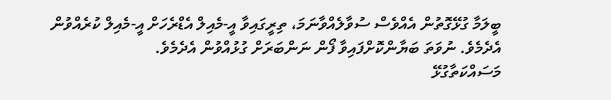ބީލަމާ ގުޅޭގޮތުން އެއްވެސް ސުވާލެއްވާނަމަ، ތިރީގައިވާ އީ-މެއިލް އެޑްރެހަށް އީ-މެއިލް ކުރެއްވުން އެދެމެވެ. ނުވަތަ ބަޔާންކޮށްފައިވާ ފޯން ނަންބަރަށް ގުޅުއްވުން އެދެމެވެ.
މަސައްކަތާގުޅޭ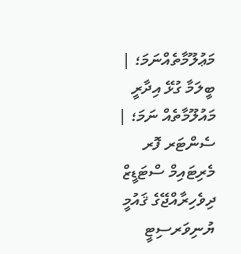މަޢުލޫމާތެއްނަމަ؛ |
ބީލަމާ ގުޅޭ އިދާރީ މައުލޫމާތެއް ނަމަ؛ |
ސެންޓަރ ފޮރ މެރިޓައިމް ސްޓަޑީޒް ދިވެހިރާއްޖޭގެ ޤައުމީ ޔުނިވަރސިޓީ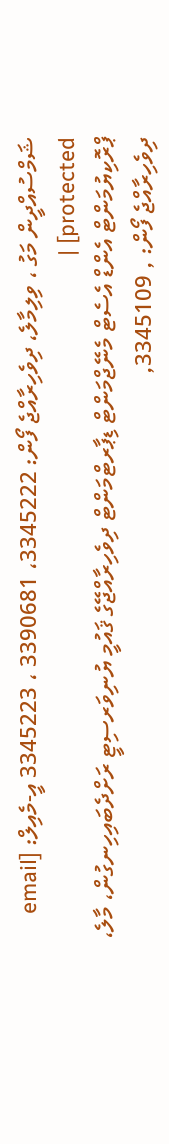ޝަމްސުއްދީން މަގު ، ވިލިމާލެ، ދިވެހިރާއްޖެ ފޯން: 3345222، 3390681 ، 3345223 އީ-މެއިލް: [email protected] |
ޕްރޮކިޔުމަންޓް އެންޑް އެސެޓް މެނޭޖްމަންޓް ޑިޕާރޓްމަންޓް ދިވެހިރާއްޖޭގެ ޤައުމީ ޔުނިވަރސިޓީ ރަށްދެބައިހިނގުން، މާލެ، ދިވެހިރާއްޖެ ފޯން: , 3345109,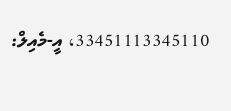33451113345110، އީ-މެއިލް: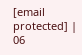[email protected] |
06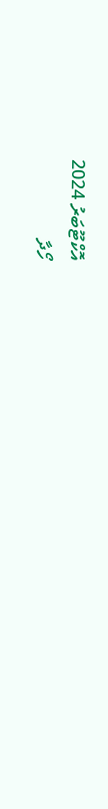އޮކްޓޫބަރު 2024
ހޯދާ